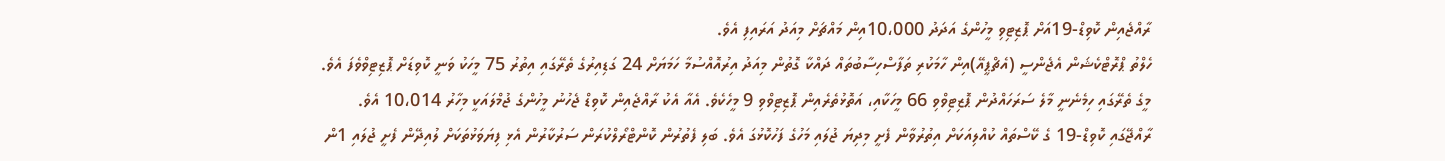ރާއްޖެއިން ކޮވިޑް-19އަށް ޕޮޒިޓިވި މީހުންގެ އަދަދު 10،000އިން މައްޗަށް މިއަދު އަރައިފި އެވެ.
ހެލްތު ޕްރޮޓްކެޝަން އެޖެންސީ (އެޗްޕީއޭ)އިން ހާމަކުރި ތަފާސްހިސާބުތައް ދައްކާ ގޮތުން މިއަދު އިރުއޮއްސުމާ ހަމަޔަށް 24 ގަޑިއިރުގެ ތެރޭގައި އިތުރު 75 މީހަކު ވަނީ ކޮވިޑަށް ޕޮޒިޓިވްވެފަ އެވެ. މީގެ ތެރޭގައި ހިމެނެނީ މާލެ ސަރަހައްދުން ޕޮޒިޓިވްވި 66 މީހަކާއި، އަތޮޅުތެރެއިން ޕޮޒިޓިވްވި 9 މީހެކެވެ. އެއާ އެކު ރާއްޖެއިން ކޮވިޑް ޖެހުނު މީހުންގެ ޖުމްލައަކީ މިހާރު 10،014 އެވެ.
ރާއްޖޭގައި ކޮވިޑް-19 ގެ ކޭސްތައް ކުއްލިއަކަށް އިތުރުވާން ފެށީ މިދިޔަ ޖުލައި މަހުގެ ފަހުކޮޅުގަ އެވެ. ބަލި ފެތުރުން ކޮންޓްރޯލްކުރަން ސަރުކާރުން އެޅި ފިޔަވަޅުތަކަށް ލުއިދޭން ފެށީ ޖުލައި 1ން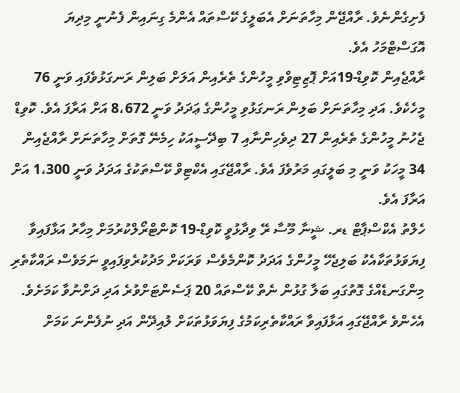ފެށިގެންނެވެ. ރާއްޖޭން މިހާތަނަށް އެބަލީގެ ކޭސްތައް އެންމެ ގިނައިން ފެނުނީ މިދިޔަ އޮގަސްޓްމަހު އެވެ.
ރާއްޖެއިން ކޮވިޑް-19އަށް ޕޮޒިޓިވްވި މީހުންގެ ތެރެއިން އަލަށް ބަލިން ރަނގަޅުވެފައި ވަނީ 76 މީހެކެވެ. އަދި މިހާތަނަށް ބަލިން ރަނގަޅުވި މީހުންގެ ޢަދަދު ވަނީ 8،672 އަށް އަރާފަ އެވެ. ކޮވިޑް ޖެހުނު މީހުންގެ ތެރެއިން 27 ދިވެހިންނާއި 7 ބިދޭސީއަކު ހިމެނޭ ގޮތަށް މިހާތަނަށް ރާއްޖެއިން 34 މީހަކު ވަނީ މި ބަލީގައި މަރުވެފަ އެވެ. ރާއްޖޭގައި އެކްޓިވް ކޭސްތަކުގެ އަދަދު ވަނީ 1،300 އަށް އަރާފަ އެވެ.
ހެލްތު އެކްސްޕާޓް ޑރ. ޝީނާ މޫސާ ރޭ ވިދާޅުވީ ކޮވިޑް-19 ކޮންޓްރޯލްކުރުމަށް މިހާރު އަޅާފައިވާ ފިޔަވަޅުތަކާއެކު ބަލިޖެހޭ މީހުންގެ އަދަދު ކޮންމެވެސް ވަރަކަށް މަދުކުރެވިފައިވީ ނަމަވެސް ރައްކާތެރި މިންގަނޑެއްގެ ގޮތުގައި ބަލާ ގުޅުން ނެތް ކޭސްތައް 20 ޕަސެންޓަށްވުރެ އަދި ދަށްނުވާ ކަމަށެވެ. އެހެންވެ ރާއްޖޭގައި އަޅާފައިވާ ރައްކާތެރިކަމުގެ ފިޔަވަޅުތަކަށް ލުއިދޭން އަދި ނުފެންނަ ކަމަށް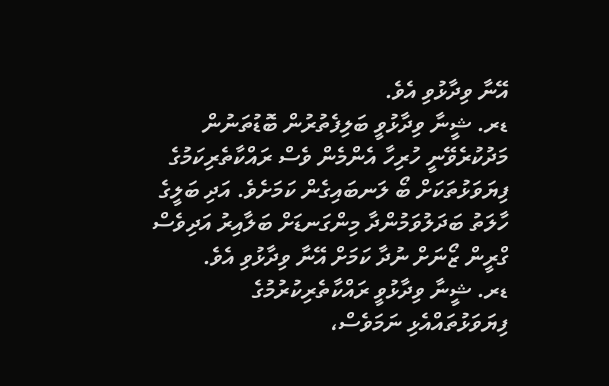އޭނާ ވިދާޅުވި އެވެ.
ޑރ. ޝީނާ ވިދާޅުވީ ބަލިފެތުރުން ބޮޑުތަނުން މަދުކުރެވޭނީ ހުރިހާ އެންމެން ވެސް ރައްކާތެރިކަމުގެ ފިޔަވަޅުތަކަށް ބޯ ލަނބައިގެން ކަމަށެވެ. އަދި ބަލީގެ ހާލަތު ބަދަލުވަމުންދާ މިންގަނޑަށް ބަލާއިރު އަދިވެސް ގްރީން ޒޯނަށް ނުދާ ކަމަށް އޭނާ ވިދާޅުވި އެވެ.
ޑރ. ޝީނާ ވިދާޅުވީ ރައްކާތެރިކުރުމުގެ ފިޔަވަޅުތައްއެޅި ނަމަވެސް،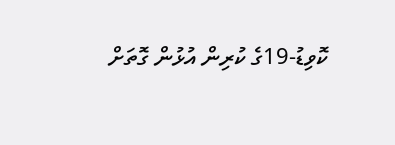ކޮވިޑު-19ގެ ކުރިން އުޅުން ގޮތަށް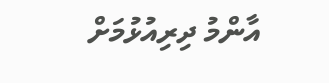އާންމު ދިރިއުޅުމަށް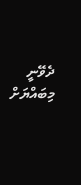ދެވޭނީ މިބައްޔަށް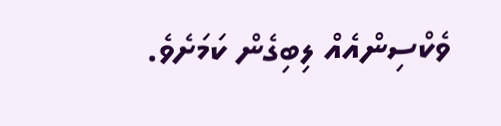ވެކްސިންއެއް ލިބިގެން ކަމަށެވެ.